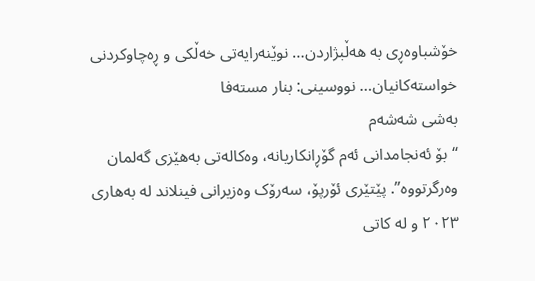خۆشباوەڕی بە هەڵبژاردن… نوێنەرایەتی خەڵکی و ڕەچاوکردنی خواستەکانیان… نووسینی: بنار مستەفا
بەشی شەشەم
“بۆ ئەنجامدانی ئەم گۆڕانکاریانە، وەکالەتی بەهێزی گەلمان وەرگرتووە”. پێتێری ئۆرپۆ، سەرۆک وەزیرانی فینلاند لە بەهاری ٢٠٢٣ و لە کاتی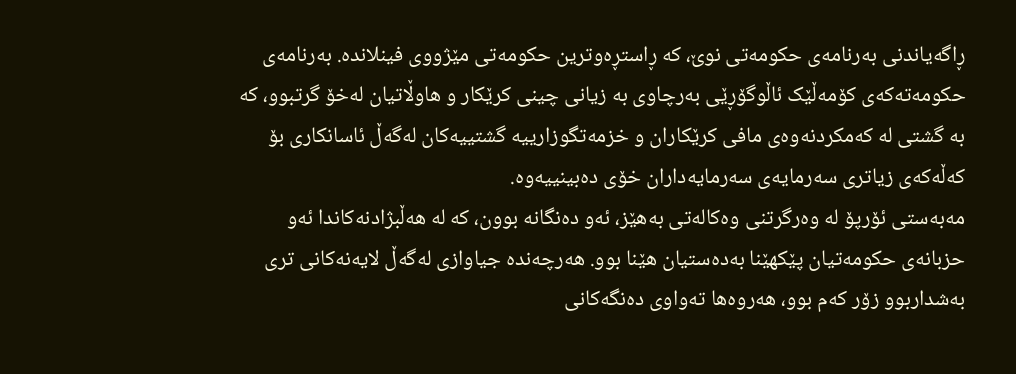ڕاگەیاندنی بەرنامەی حکومەتی نوێ، کە ڕاستڕەوترین حکومەتی مێژووی فینلاندە. بەرنامەی حکومەتەکەی کۆمەڵێک ئاڵوگۆڕێی بەرچاوی بە زیانی چینی کرێکار و هاوڵاتیان لەخۆ گرتبوو، کە بە گشتی لە کەمکردنەوەی مافی کرێکاران و خزمەتگوزارییە گشتییەکان لەگەڵ ئاسانکاری بۆ کەڵەکەی زیاتری سەرمایەی سەرمایەداران خۆی دەبینییەوە.
مەبەستی ئۆرپۆ لە وەرگرتنی وەکالەتی بەهێز، ئەو دەنگانە بوون، کە لە هەڵبژادنەکاندا ئەو حزبانەی حکومەتیان پێکهێنا بەدەستیان هێنا بوو. هەرچەندە جیاوازی لەگەڵ لایەنەکانی تری بەشداربوو زۆر کەم بوو، هەروەها تەواوی دەنگەکانی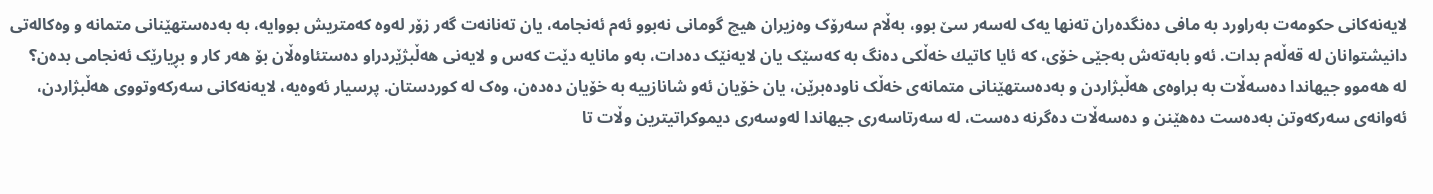لایەنەکانی حکومەت بەراورد بە مافی دەنگدەران تەنها یەک لەسەر سێ بوو، بەڵام سەرۆک وەزیران هیچ گومانی نەبوو ئەم ئەنجامە، یان تەنانەت گەر زۆر لەوە کەمتریش بووایە، بە بەدەستهێنانی متمانە و وەکالەتی دانیشتوانان لە قەڵەم بدات. ئەو بابەتەش بەجێی خۆی، کە ئایا کاتیك خەڵکی دەنگ بە کەسێک یان لایەنێک دەدات، بەو مانایە دێت کەس و لایەنی هەڵبژێردراو دەستئاوەڵان بۆ هەر کار و بڕیارێک ئەنجامی بدەن؟
لە هەموو جیهاندا دەسەڵات بە براوەی هەڵبژاردن و بەدەستهێنانی متمانەی خەڵک ناودەبرێن، یان خۆیان ئەو شانازییە بە خۆیان دەدەن، وەک لە کوردستان. پرسیار ئەوەیە، لایەنەکانی سەرکەوتووی هەڵبژاردن، ئەوانەی سەرکەوتن بەدەست دەهێنن و دەسەڵات دەگرنە دەست، لە سەرتاسەری جیهاندا لەوسەری دیموکراتیترین وڵات تا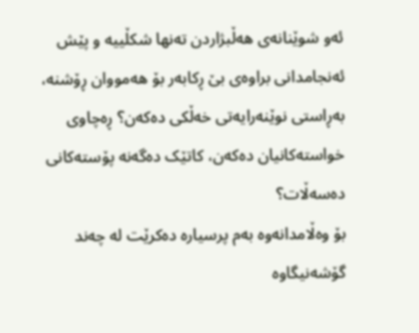ئەو شوێنانەی هەڵبژاردن تەنها شکڵییە و پێش ئەنجامدانی براوەی بێ ڕکابەر بۆ هەمووان ڕۆشنە، بەڕاستی نوێنەرایەتی خەڵکی دەکەن؟ ڕەچاوی خواستەکانیان دەکەن، کاتێک دەگەنە پۆستەکانی دەسەڵات؟
بۆ وەڵامدانەوە بەم پرسیارە دەکرێت لە چەند گۆشەنیگاوە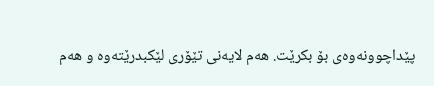پێداچوونەوەی بۆ بکرێت. هەم لایەنی تێۆری لێکبدرێتەوە و هەم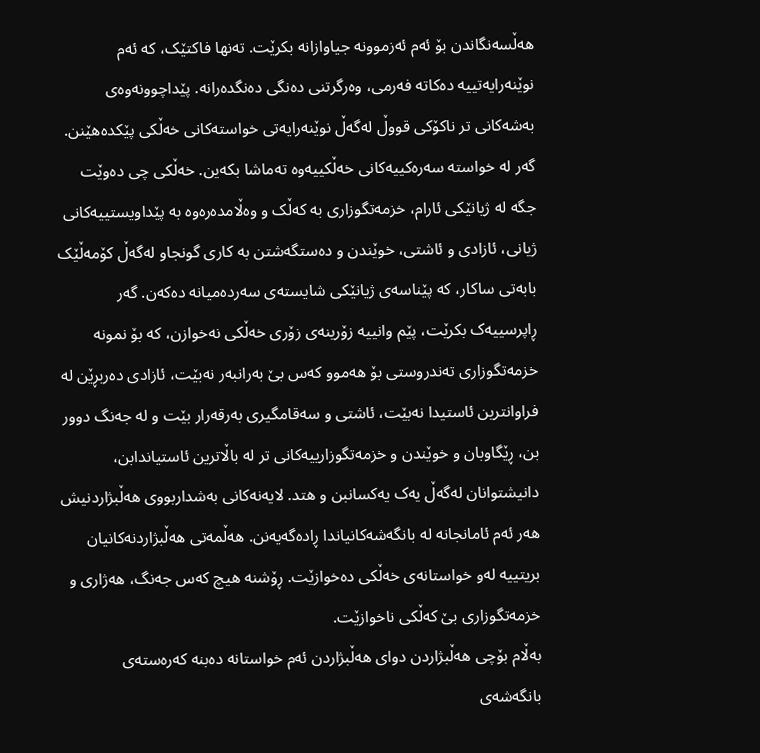هەڵسەنگاندن بۆ ئەم ئەزموونە جیاوازانە بکرێت. تەنها فاکتێک، کە ئەم نوێنەرایەتییە دەکاتە فەرمی، وەرگرتنی دەنگی دەنگدەرانە. پێداچوونەوەی بەشەکانی تر ناکۆکی قووڵ لەگەڵ نوێنەرایەتی خواستەکانی خەڵکی پێکدەهێنن.
گەر لە خواستە سەرەکییەکانی خەڵکییەوە تەماشا بکەین. خەڵکی چی دەوێت جگە لە ژیانێکی ئارام، خزمەتگوزاری بە کەڵک و وەڵامدەرەوە بە پێداویستییەکانی ژیانی، ئازادی و ئاشتی، خوێندن و دەستگەشتن بە کاری گونجاو لەگەڵ کۆمەڵێک بابەتی ساکار، کە پێناسەی ژیانێکی شایستەی سەردەمیانە دەکەن. گەر ڕاپرسییەک بکرێت، پێم وانییە زۆرینەی زۆری خەڵکی نەخوازن، کە بۆ نمونە خزمەتگوزاری تەندروستی بۆ هەموو کەس بێ بەرانبەر نەبێت، ئازادی دەربڕێن لە فراوانترین ئاستیدا نەبێت، ئاشتی و سەقامگیری بەرقەرار بێت و لە جەنگ دوور بن، ڕێگاوبان و خوێندن و خزمەتگوزارییەکانی تر لە باڵاترین ئاستیاندابن، دانیشتوانان لەگەڵ یەک یەکسانبن و هتد. لایەنەکانی بەشداربووی هەڵبژاردنیش هەر ئەم ئامانجانە لە بانگەشەکانیاندا ڕادەگەیەنن. هەڵمەتی هەڵبژاردنەکانیان بریتییە لەو خواستانەی خەڵکی دەخوازێت. ڕۆشنە هیچ کەس جەنگ، هەژاری و خزمەتگوزاری بێ کەڵکی ناخوازێت.
بەڵام بۆچی هەڵبژاردن دوای هەڵبژاردن ئەم خواستانە دەبنە کەرەستەی بانگەشەی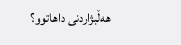هەڵبژاردنی داهاتوو؟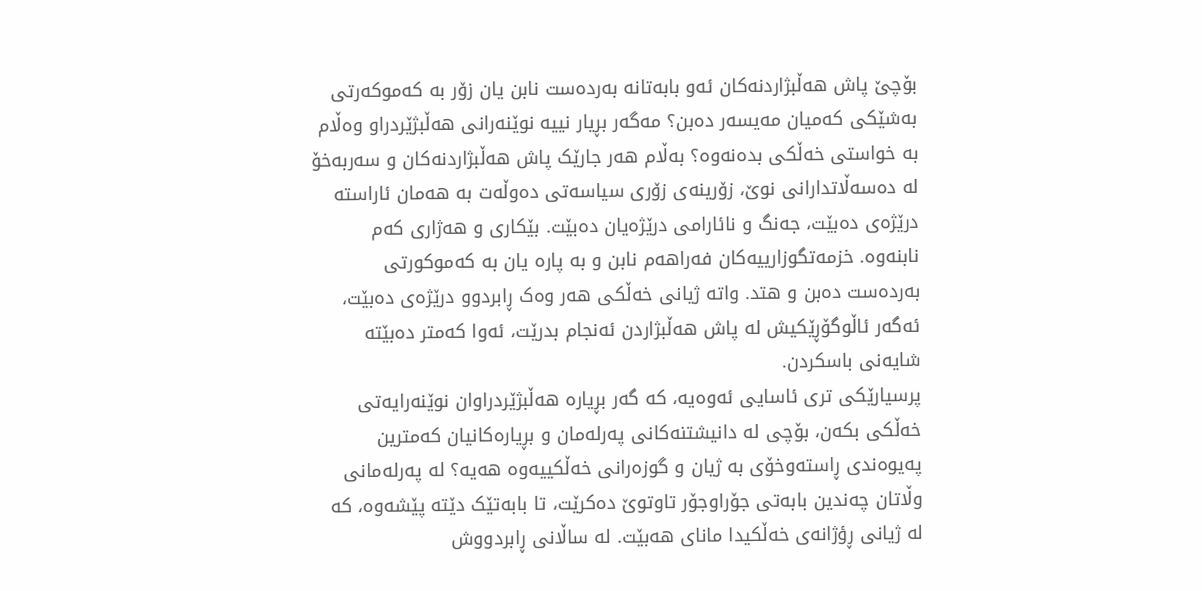بۆچێ پاش هەڵبژاردنەکان ئەو بابەتانە بەردەست نابن یان زۆر بە کەموکەرتی بەشێکی کەمیان مەیسەر دەبن؟ مەگەر بڕیار نییە نوێنەرانی هەڵبژێردراو وەڵام بە خواستی خەڵکی بدەنەوە؟ بەڵام هەر جارێک پاش هەڵبژاردنەکان و سەربەخۆ لە دەسەڵاتدارانی نوێ، زۆرینەی زۆری سیاسەتی دەوڵەت بە هەمان ئاراستە درێژەی دەبێت، جەنگ و نائارامی درێژەیان دەبێت. بێکاری و هەژاری کەم نابنەوە. خزمەتگوزارییەکان فەراهەم نابن و بە پارە یان بە کەموکورتی بەردەست دەبن و هتد. واتە ژیانی خەڵکی هەر وەک ڕابردوو درێژەی دەبێت، ئەگەر ئاڵوگۆڕێکیش لە پاش هەڵبژاردن ئەنجام بدرێت، ئەوا کەمتر دەبێتە شایەنی باسکردن.
پرسیارێکی تری ئاسایی ئەوەیە، کە گەر بڕیارە هەڵبژێردراوان نوێنەرایەتی خەڵکی بکەن، بۆچی لە دانیشتنەکانی پەرلەمان و بڕیارەکانیان کەمترین پەیوەندی ڕاستەوخۆی بە ژیان و گوزەرانی خەڵکییەوە هەیە؟ لە پەرلەمانی وڵاتان چەندین بابەتی جۆراوجۆر تاوتوێ دەکرێت، تا بابەتێک دێتە پێشەوە، کە لە ژیانی ڕؤژانەی خەڵکیدا مانای هەبێت. لە ساڵانی ڕابردووش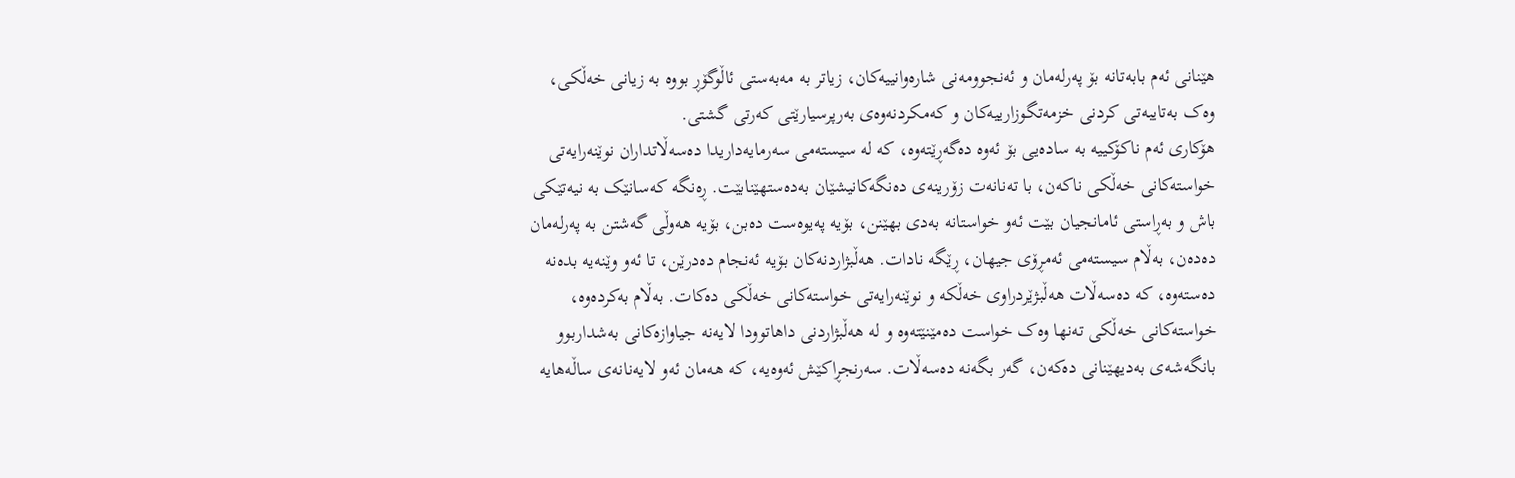هێنانی ئەم بابەتانە بۆ پەرلەمان و ئەنجوومەنی شارەوانییەکان، زیاتر بە مەبەستی ئاڵوگۆڕ بووە بە زیانی خەڵکی، وەک بەتایبەتی کردنی خزمەتگوزارییەکان و کەمکردنەوەی بەرپرسیارێتی کەرتی گشتی.
هۆکاری ئەم ناکۆکییە بە سادەیی بۆ ئەوە دەگەڕێتەوە، کە لە سیستەمی سەرمایەداریدا دەسەڵاتداران نوێنەرایەتی خواستەکانی خەڵکی ناکەن، با تەنانەت زۆرینەی دەنگەکانیشێان بەدەستهێنابێت. ڕەنگە کەسانێک بە نیەتێکی باش و بەڕاستی ئامانجیان بێت ئەو خواستانە بەدی بهێنن، بۆیە پەیوەست دەبن، بۆیە هەوڵی گەشتن بە پەرلەمان دەدەن، بەڵام سیستەمی ئەمڕۆی جیهان، ڕێگە نادات. هەڵبژاردنەکان بۆیە ئەنجام دەدرێن، تا ئەو وێنەیە بدەنە دەستەوە، کە دەسەڵات هەڵبژێردراوی خەڵکە و نوێنەرایەتی خواستەکانی خەڵکی دەکات. بەڵام بەکردەوە، خواستەکانی خەڵکی تەنها وەک خواست دەمێنێتەوە و لە هەڵبژاردنی داهاتوودا لایەنە جیاوازەکانی بەشداربوو بانگەشەی بەدیهێنانی دەکەن، گەر بگەنە دەسەڵات. سەرنجڕاکێش ئەوەیە، کە هەمان ئەو لایەنانەی ساڵەهایە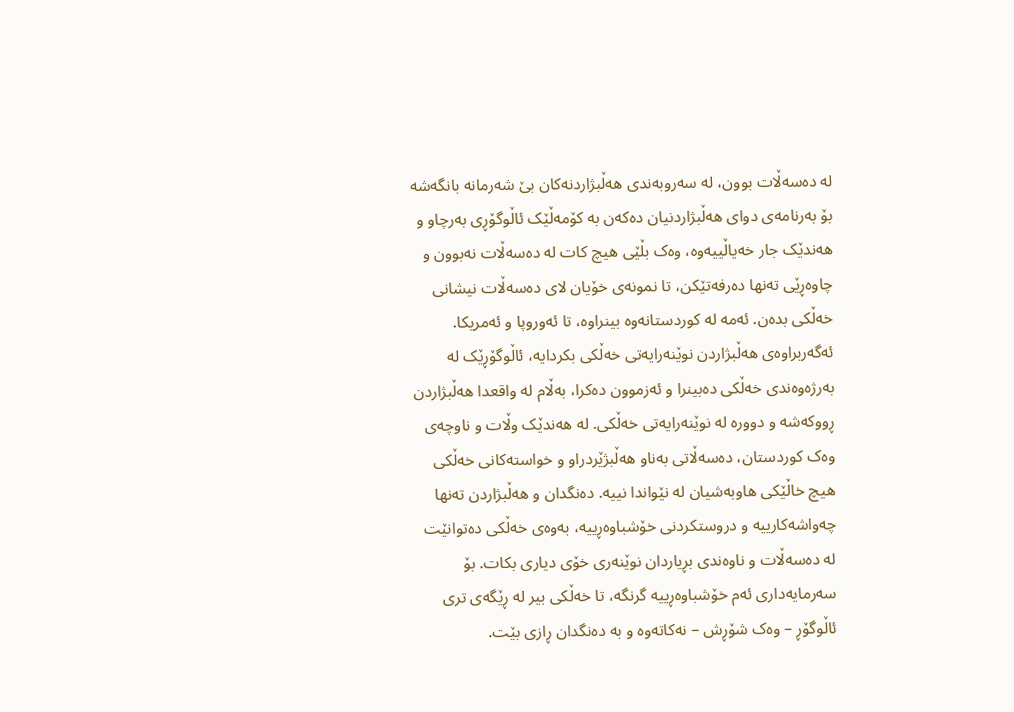لە دەسەڵات بوون، لە سەروبەندی هەڵبژاردنەکان بێ شەرمانە بانگەشە بۆ بەرنامەی دوای هەڵبژاردنیان دەکەن بە کۆمەڵێک ئاڵوگۆڕی بەرچاو و هەندێک جار خەیاڵییەوە، وەک بڵێی هیچ کات لە دەسەڵات نەبوون و چاوەڕێی تەنها دەرفەتێکن، تا نمونەی خۆیان لای دەسەڵات نیشانی خەڵکی بدەن. ئەمە لە کوردستانەوە بینراوە، تا ئەوروپا و ئەمریکا.
ئەگەربراوەی هەڵبژاردن نوێنەرایەتی خەڵکی بکردایە، ئاڵوگۆڕێک لە بەرژەوەندی خەڵکی دەبینرا و ئەزموون دەکرا، بەڵام لە واقعدا هەڵبژاردن ڕووکەشە و دوورە لە نوێنەرایەتی خەڵکی. لە هەندێک وڵات و ناوچەی وەک کوردستان، دەسەڵاتی بەناو هەڵبژێردراو و خواستەکانی خەڵکی هیچ خاڵێکی هاوبەشیان لە نێواندا نییە. دەنگدان و هەڵبژاردن تەنها چەواشەکارییە و دروستکردنی خۆشباوەڕییە، بەوەی خەڵکی دەتوانێت لە دەسەڵات و ناوەندی بڕیاردان نوێنەری خۆی دیاری بکات. بۆ سەرمایەداری ئەم خۆشباوەڕییە گرنگە، تا خەڵکی بیر لە ڕێگەی تری ئاڵوگۆڕ – وەک شۆڕش – نەکاتەوە و بە دەنگدان ڕازی بێت.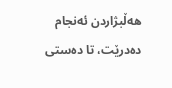هەڵبژاردن ئەنجام دەدرێت، تا دەستی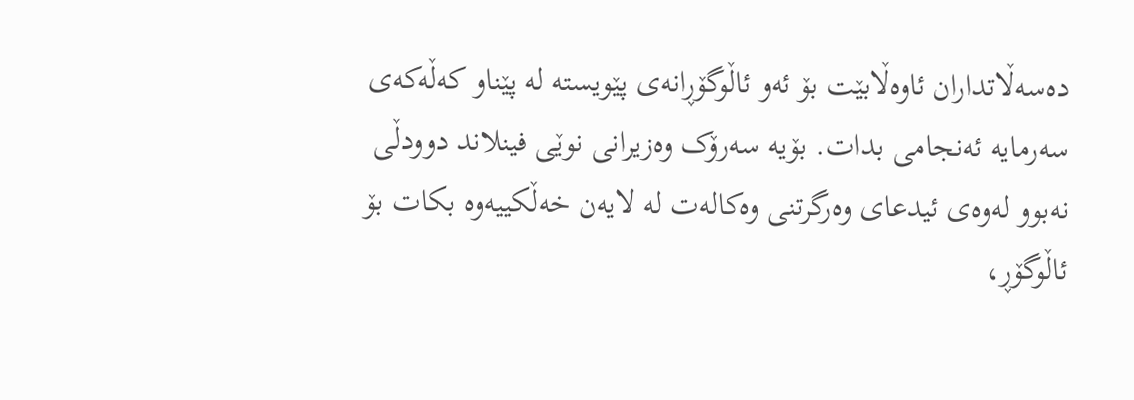دەسەڵاتداران ئاوەڵابێت بۆ ئەو ئاڵوگۆڕانەی پێویستە لە پێناو کەڵەکەی سەرمایە ئەنجامی بدات. بۆیە سەرۆک وەزیرانی نوێی فینلاند دوودڵی نەبوو لەوەی ئیدعای وەرگرتنی وەکالەت لە لایەن خەڵکییەوە بکات بۆ ئاڵوگۆڕ،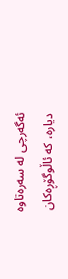ئەگەرچی لە سەرەتاوە دیارە، کە ئاڵوگۆڕەکان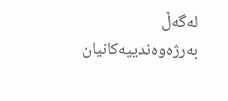لەگەڵ بەرژەوەندییەکانیان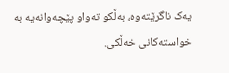یەک ناگرێتەوە، بەڵکو تەواو پێچەوانەیە بە خواستەکانی خەڵکی.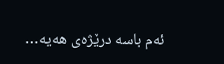ئەم باسە درێژەی هەیە…